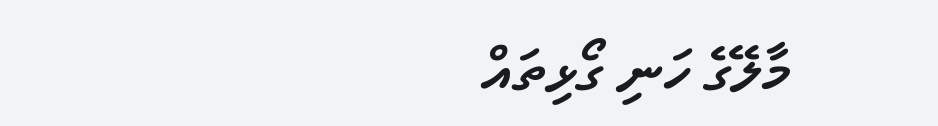މާލޭގެ ހަނި ގޯޅިތައް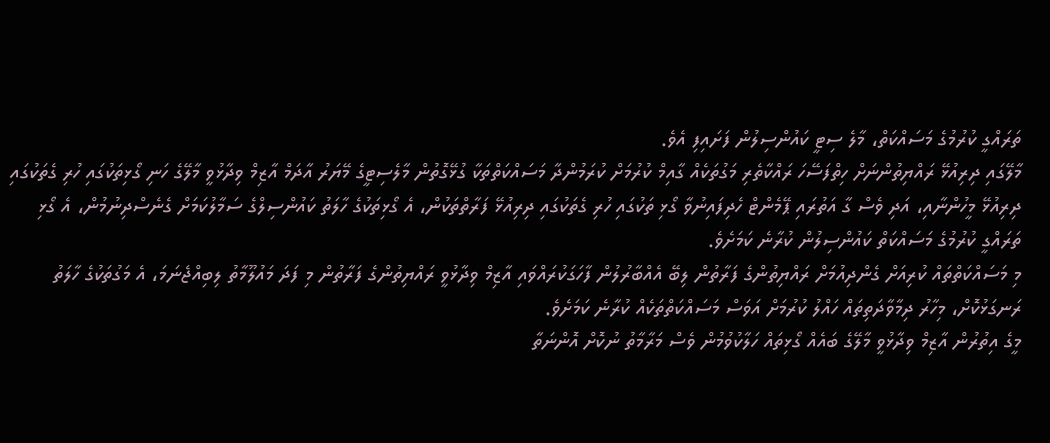ތަރައްގީ ކުރުމުގެ މަސައްކަތް، މާލެ ސިޓީ ކައުންސިލުން ފަށައިފި އެވެ.
މާލޭގައި ދިރިއުޅޭ ރައްޔިތުންނަށް ހިތްފަސޭހަ ރައްކާތެރި މަގުތަކެއް ގާއިމް ކުރުމަށް ކުރަމުންދާ މަސައްކަތްތަކާ ގުޅޭގޮތުން މާލެސިޓީގެ މޭޔަރު އާދަމް އާޒިމް ވިދާޅުވީ މާލޭގެ ހަނި ގޯޅިތަކުގައި ހުރި ގެތަކުގައި ދިރިއުޅޭ މީހުންނާއި، އަދި ވެސް ގާ އަތުރައި ޕޭމެންޓް ހެދިފައިނުވާ ގޯޅި ތަކުގައި ހުރި ގެތަކުގައި ދިރިއުޅޭ ފަރާތްތަކުން، އެ ގޯޅިތަކުގެ ހާލަތު ކައުންސިލްގެ ސަމާލުކަމަށް ގެނެސްދިނުމުން، އެ ގޯޅި ތަރައްގީ ކުރުމުގެ މަސައްކަތް ކައުންސިލުން ކުރާނެ ކަމަށެވެ.
މި މަސައްކަތްތައް ކުރިއަށް ގެންދިއުމަށް ރައްޔިތުންގެ ފަރާތުން ލިބޭ އެއްބާރުލުން ފާހަގަކުރައްވައި އާޒިމް ވިދާޅުވީ ރައްޔިތުންގެ ފަރާތުން މި ފަދަ މައުލޫމާތު ލިބިއްޖެނަމަ، އެ މަގުތަކުގެ ހާލަތު ރަނގަޅުކޮށް، މިހާރު ދިމާވާދަތިތައް ހައްލު ކުރުމަށް އަވަސް މަސައްކަތްތަކެއް ކުރާނެ ކަމަށެވެ.
މީގެ އިތުރުން އާޒިމް ވިދާޅުވީ މާލޭގެ ބައެއް ގޯޅިތައް ހަލާކުވުމުން ވެސް މަރާމާތު ނުކޮށް އޮންނަތާ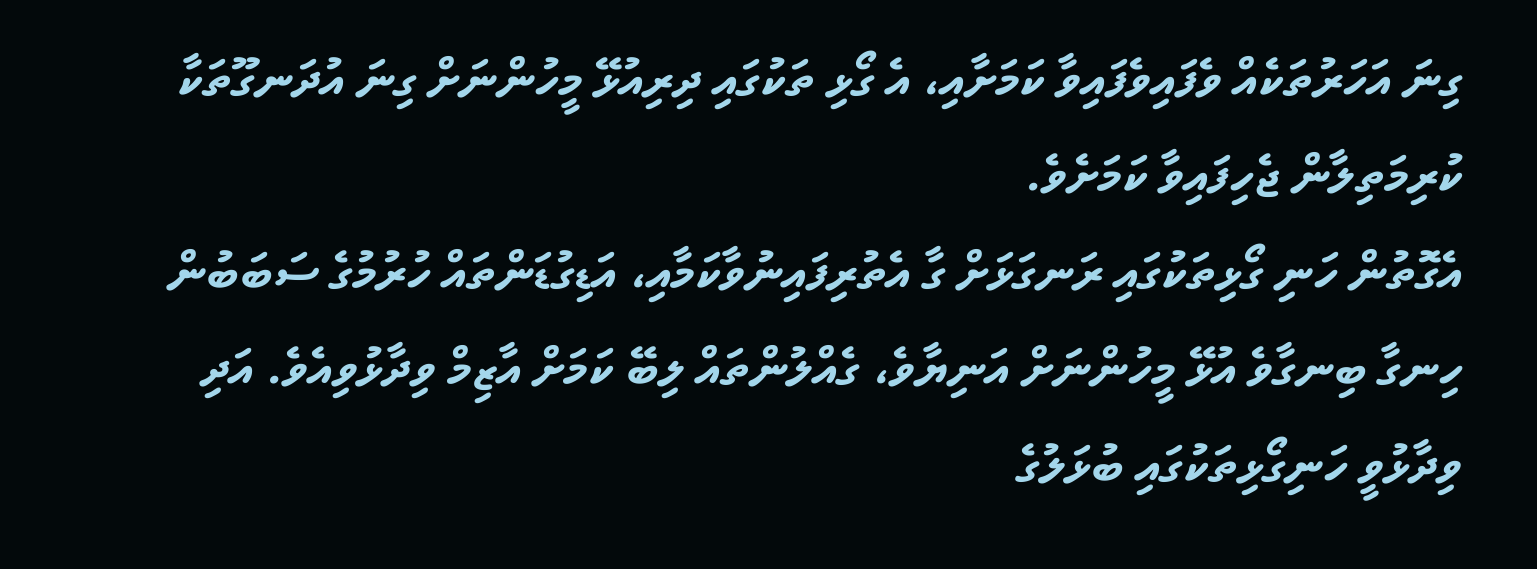ގިނަ އަހަރުތަކެއް ވެފައިވެފައިވާ ކަމަށާއި، އެ ގޯޅި ތަކުގައި ދިރިއުޅޭ މީހުންނަށް ގިނަ އުދަނގޫތަކާ ކުރިމަތިލާން ޖެހިފައިވާ ކަމަށެވެ.
އެގޮތުން ހަނި ގޯޅިތަކުގައި ރަނގަޅަށް ގާ އެތުރިފައިނުވާކަމާއި، އަޑިގުޑަންތައް ހުރުމުގެ ސަބަބުން ހިނގާ ބިނގާވެ އުޅޭ މީހުންނަށް އަނިޔާވެ، ގެއްލުންތައް ލިބޭ ކަމަށް އާޒިމް ވިދާޅުވިއެވެ. އަދި ވިދާޅުވީ ހަނިގޯޅިތަކުގައި ބުޅަލުގެ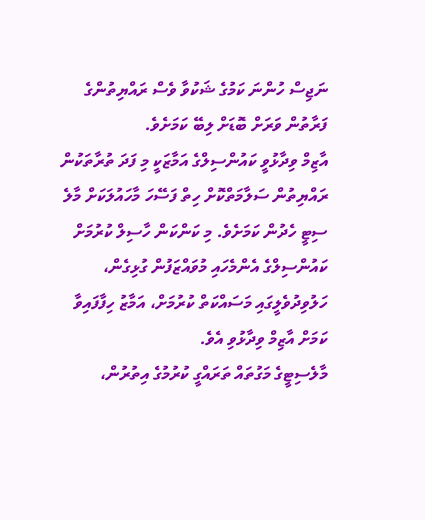ނަޖިސް ހުންނަ ކަމުގެ ޝަކުވާ ވެސް ރައްޔިތުންގެ ފަރާތުން ވަރަށް ބޮޑަށް ލިބޭ ކަމަށެވެ.
އާޒިމް ވިދާޅުވީ ކައުންސިލްގެ އަމާޒަކީ މި ފަދަ ތުރާތަކުން ރައްޔިތުން ސަލާމަތްކޮށް ހިތް ފަސޭހަ މާހައުލަކަށް މާލެ ސިޓީ ހެދުން ކަމަށެވެ. މި ކަންކަން ހާސިލް ކުރުމަށް ކައުންސިލްގެ އެންމެހައި މުވައްޒަފުން ގުޅިގެން، ހަލުވިދުވެލީގައި މަސައްކަތް ކުރުމަށް، އަމާޒު ހިފާފައިވާ ކަމަށް އާޒިމް ވިދާޅުވި އެވެ.
މާލެސިޓީގެ މަގުތައް ތަރައްގީ ކުރުމުގެ އިތުރުން،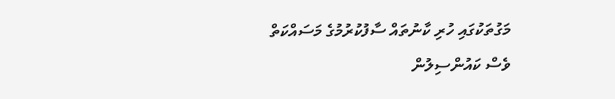މަގުތަކުގައި ހުރި ކާނުތައް ސާފުކުރުމުގެ މަސައްކަތް ވެސް ކައުންސިލުން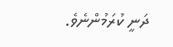ދަނީ ކުރަމުންނެވެ.